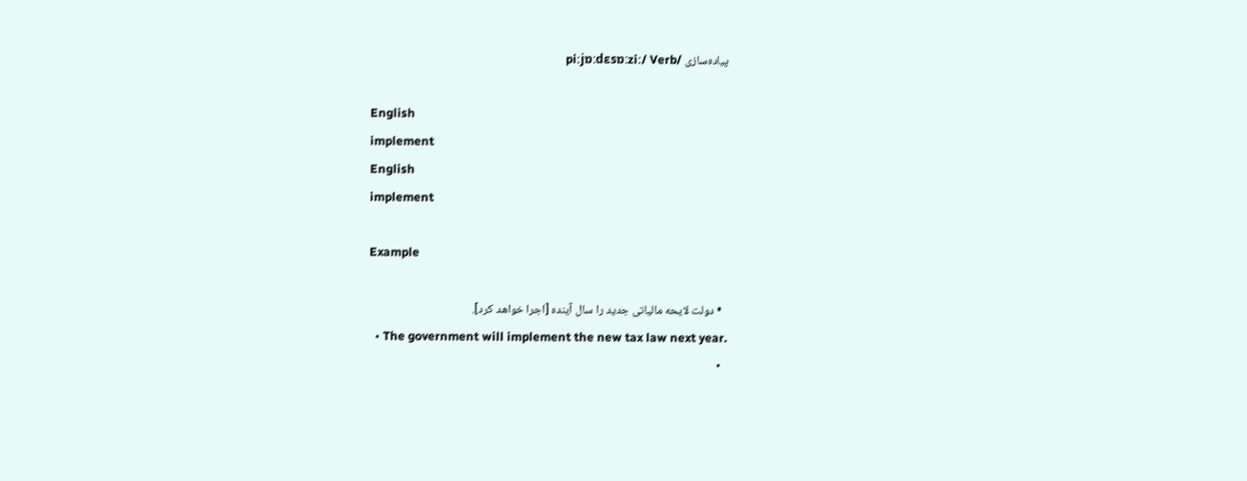پیاده‌سازی /piːjɒːdɛsɒːziː/ Verb

English
implement
English
implement

Example

  • دولت لایحه مالیاتی جدید را سال آینده [اجرا خواهد کرد].
  • The government will implement the new tax law next year.
  •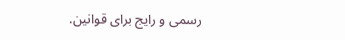رسمی و رایج برای قوانین.